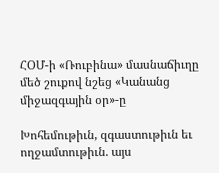ՀՕՄ-ի «Ռուբինա» մասնաճիւղը մեծ շուքով նշեց «Կանանց միջազգային օր»-ը

Խոհեմութիւն, զգաստութիւն եւ ողջամտութիւն. այս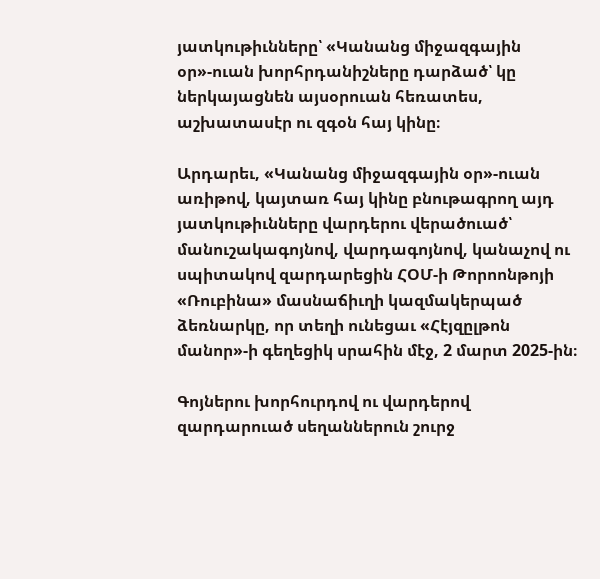յատկութիւնները՝ «Կանանց միջազգային օր»-ուան խորհրդանիշները դարձած՝ կը ներկայացնեն այսօրուան հեռատես, աշխատասէր ու զգօն հայ կինը։

Արդարեւ, «Կանանց միջազգային օր»-ուան առիթով, կայտառ հայ կինը բնութագրող այդ յատկութիւնները վարդերու վերածուած՝ մանուշակագոյնով, վարդագոյնով, կանաչով ու սպիտակով զարդարեցին ՀՕՄ-ի Թորոոնթոյի «Ռուբինա» մասնաճիւղի կազմակերպած ձեռնարկը, որ տեղի ունեցաւ «Հէյզըլթոն մանոր»-ի գեղեցիկ սրահին մէջ, 2 մարտ 2025-ին։

Գոյներու խորհուրդով ու վարդերով զարդարուած սեղաններուն շուրջ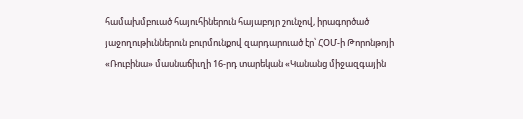համախմբուած հայուհիներուն հայաբոյր շունչով, իրագործած յաջողութիւններուն բուրմունքով զարդարուած էր՝ ՀՕՄ-ի Թորոնթոյի «Ռուբինա» մասնաճիւղի 16-րդ տարեկան «Կանանց միջազգային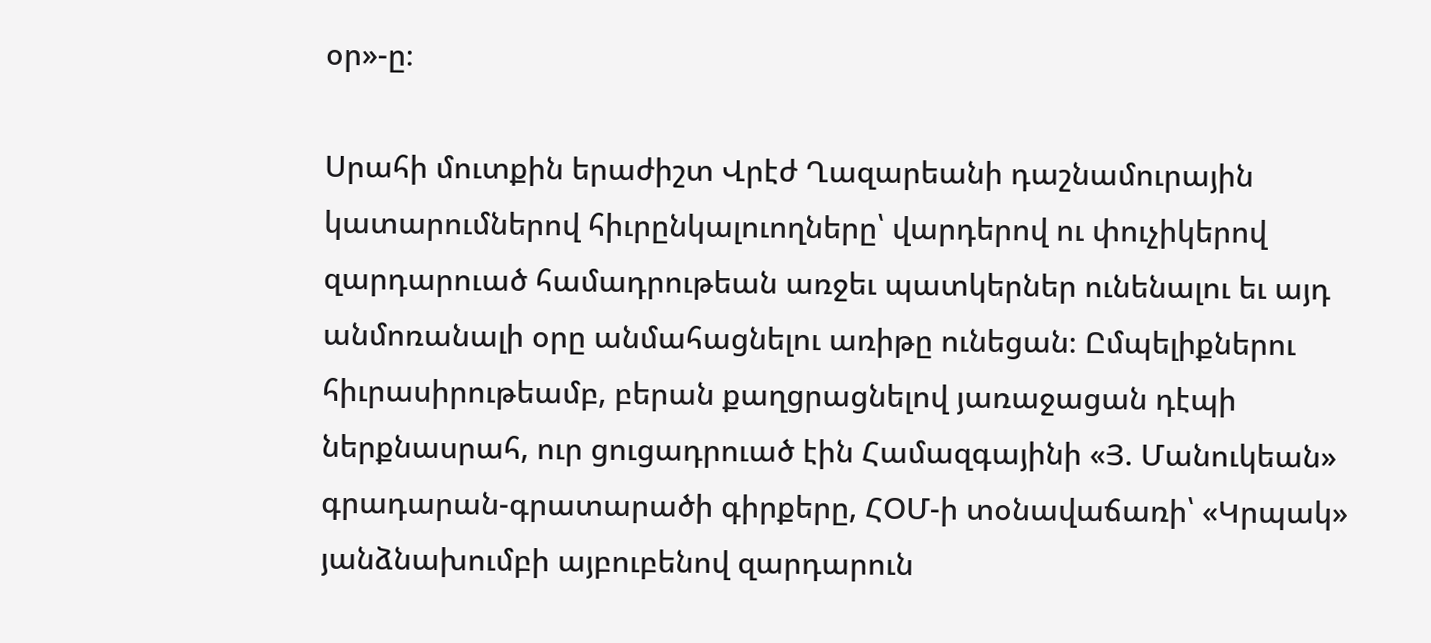օր»-ը։

Սրահի մուտքին երաժիշտ Վրէժ Ղազարեանի դաշնամուրային կատարումներով հիւրընկալուողները՝ վարդերով ու փուչիկերով զարդարուած համադրութեան առջեւ պատկերներ ունենալու եւ այդ անմոռանալի օրը անմահացնելու առիթը ունեցան։ Ըմպելիքներու հիւրասիրութեամբ, բերան քաղցրացնելով յառաջացան դէպի ներքնասրահ, ուր ցուցադրուած էին Համազգայինի «Յ. Մանուկեան» գրադարան-գրատարածի գիրքերը, ՀՕՄ-ի տօնավաճառի՝ «Կրպակ» յանձնախումբի այբուբենով զարդարուն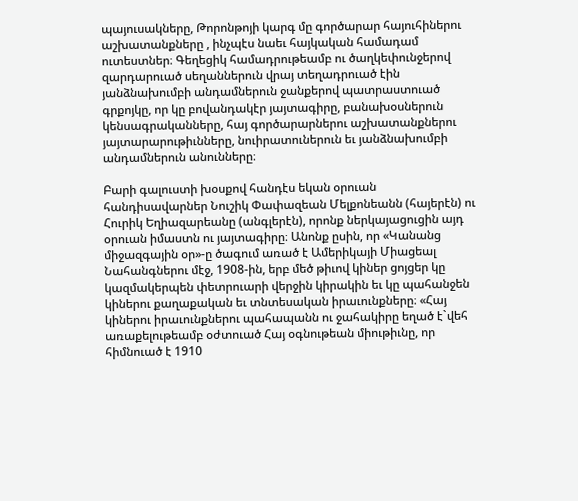պայուսակները, Թորոնթոյի կարգ մը գործարար հայուհիներու աշխատանքները , ինչպէս նաեւ հայկական համադամ ուտեստներ։ Գեղեցիկ համադրութեամբ ու ծաղկեփունջերով զարդարուած սեղաններուն վրայ տեղադրուած էին յանձնախումբի անդամներուն ջանքերով պատրաստուած գրքոյկը, որ կը բովանդակէր յայտագիրը, բանախօսներուն կենսագրականները, հայ գործարարներու աշխատանքներու յայտարարութիւնները, նուիրատուներուն եւ յանձնախումբի անդամներուն անունները։

Բարի գալուստի խօսքով հանդէս եկան օրուան հանդիսավարներ Նուշիկ Փափազեան Մելքոնեանն (հայերէն) ու Հուրիկ Եղիազարեանը (անգլերէն), որոնք ներկայացուցին այդ օրուան իմաստն ու յայտագիրը։ Անոնք ըսին, որ «Կանանց միջազգային օր»-ը ծագում առած է Ամերիկայի Միացեալ Նահանգներու մէջ, 1908-ին, երբ մեծ թիւով կիներ ցոյցեր կը կազմակերպեն փետրուարի վերջին կիրակին եւ կը պահանջեն կիներու քաղաքական եւ տնտեսական իրաւունքները։ «Հայ կիներու իրաւունքներու պահապանն ու ջահակիրը եղած է`վեհ առաքելութեամբ օժտուած Հայ օգնութեան միութիւնը, որ հիմնուած է 1910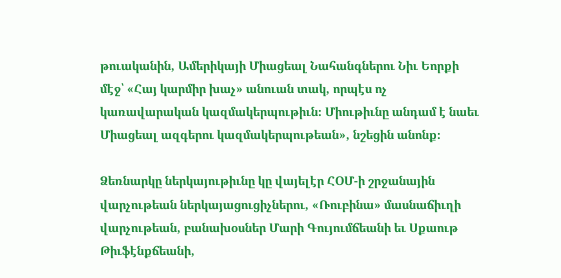թուականին, Ամերիկայի Միացեալ Նահանգներու Նիւ Եորքի մէջ՝ «Հայ կարմիր խաչ» անուան տակ, որպէս ոչ կառավարական կազմակերպութիւն։ Միութիւնը անդամ է նաեւ Միացեալ ազգերու կազմակերպութեան», նշեցին անոնք։

Ձեռնարկը ներկայութիւնը կը վայելէր ՀՕՄ-ի շրջանային վարչութեան ներկայացուցիչներու, «Ռուբինա» մասնաճիւղի վարչութեան, բանախօսներ Մարի Գույումճեանի եւ Սքաութ Թիւֆէնքճեանի,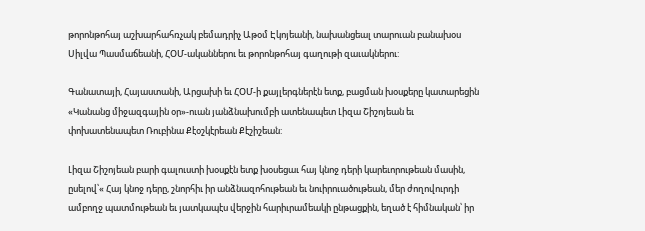թորոնթոհայ աշխարհահռչակ բեմադրիչ Աթօմ Էկոյեանի, նախանցեալ տարուան բանախօս Սիլվա Պասմաճեանի, ՀՕՄ-ականներու եւ թորոնթոհայ գաղութի զաւակներու:

Գանատայի, Հայաստանի, Արցախի եւ ՀՕՄ-ի քայլերգներէն ետք, բացման խօսքերը կատարեցին «Կանանց միջազգային օր»-ուան յանձնախումբի ատենապետ Լիզա Շիշոյեան եւ փոխատենապետ Ռուբինա Քէօշկէրեան Քէշիշեան:

Լիզա Շիշոյեան բարի գալուստի խօսքէն ետք խօսեցաւ հայ կնոջ դերի կարեւորութեան մասին, ըսելով՝« Հայ կնոջ դերը, շնորհիւ իր անձնազոհութեան եւ նուիրուածութեան, մեր ժողովուրդի ամբողջ պատմութեան եւ յատկապէս վերջին հարիւրամեակի ընթացքին, եղած է հիմնական՝ իր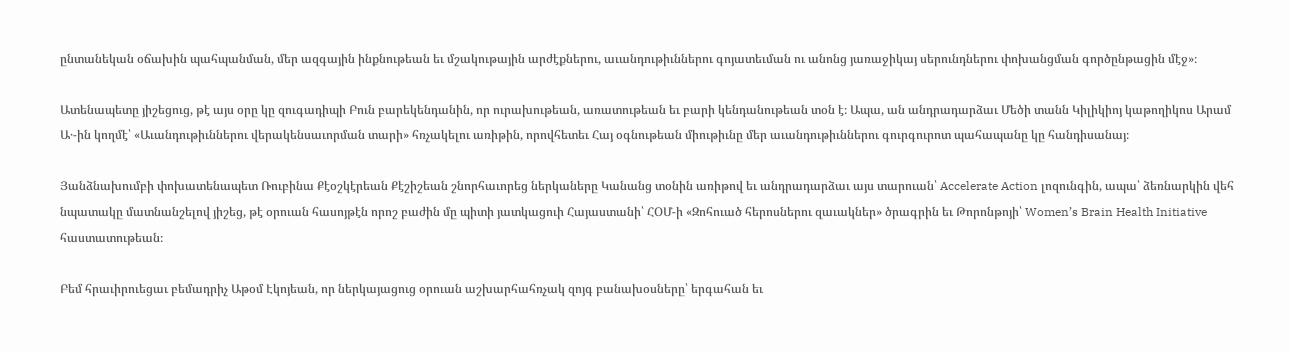ընտանեկան օճախին պահպանման, մեր ազգային ինքնութեան եւ մշակութային արժէքներու, աւանդութիւններու գոյատեւման ու անոնց յառաջիկայ սերունդներու փոխանցման գործընթացին մէջ»։

Ատենապետը յիշեցուց, թէ այս օրը կը զուգադիպի Բուն բարեկենդանին, որ ուրախութեան, առատութեան եւ բարի կենդանութեան տօն է։ Ապա, ան անդրադարձաւ Մեծի տանն Կիլիկիոյ կաթողիկոս Արամ Ա․-ին կողմէ՝ «Աւանդութիւններու վերակենսաւորման տարի» հռչակելու առիթին, որովհետեւ Հայ օգնութեան միութիւնը մեր աւանդութիւններու գուրգուրոտ պահապանը կը հանդիսանայ։

Յանձնախումբի փոխատենապետ Ռուբինա Քէօշկէրեան Քէշիշեան շնորհաւորեց ներկաները Կանանց տօնին առիթով եւ անդրադարձաւ այս տարուան՝ Accelerate Action լոզունգին, ապա՝ ձեռնարկին վեհ նպատակը մատնանշելով յիշեց, թէ օրուան հասոյթէն որոշ բաժին մը պիտի յատկացուի Հայաստանի՝ ՀՕՄ-ի «Զոհուած հերոսներու զաւակներ» ծրագրին եւ Թորոնթոյի՝ Women’s Brain Health Initiative հաստատութեան։

Բեմ հրաւիրուեցաւ բեմադրիչ Աթօմ Էկոյեան, որ ներկայացուց օրուան աշխարհահռչակ զոյգ բանախօսները՝ երգահան եւ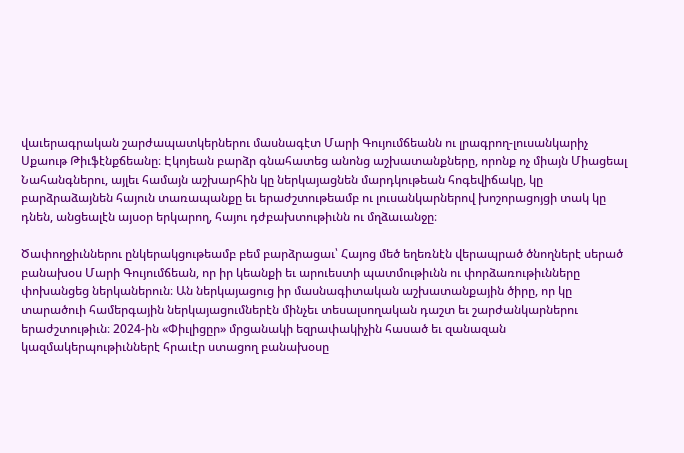վաւերագրական շարժապատկերներու մասնագէտ Մարի Գույումճեանն ու լրագրող-լուսանկարիչ Սքաութ Թիւֆէնքճեանը։ Էկոյեան բարձր գնահատեց անոնց աշխատանքները, որոնք ոչ միայն Միացեալ Նահանգներու, այլեւ համայն աշխարհին կը ներկայացնեն մարդկութեան հոգեվիճակը, կը բարձրաձայնեն հայուն տառապանքը եւ երաժշտութեամբ ու լուսանկարներով խոշորացոյցի տակ կը դնեն, անցեալէն այսօր երկարող, հայու դժբախտութիւնն ու մղձաւանջը։

Ծափողջիւններու ընկերակցութեամբ բեմ բարձրացաւ՝ Հայոց մեծ եղեռնէն վերապրած ծնողներէ սերած բանախօս Մարի Գույումճեան, որ իր կեանքի եւ արուեստի պատմութիւնն ու փորձառութիւնները փոխանցեց ներկաներուն։ Ան ներկայացուց իր մասնագիտական աշխատանքային ծիրը, որ կը տարածուի համերգային ներկայացումներէն մինչեւ տեսալսողական դաշտ եւ շարժանկարներու երաժշտութիւն։ 2024-ին «Փիւլիցըր» մրցանակի եզրափակիչին հասած եւ զանազան կազմակերպութիւններէ հրաւէր ստացող բանախօսը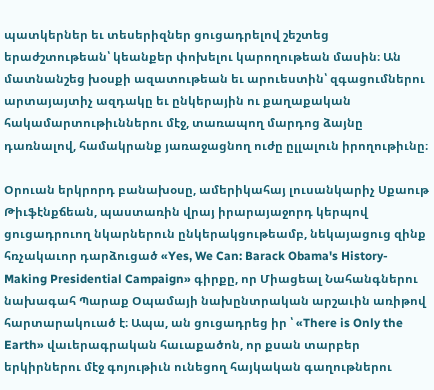պատկերներ եւ տեսերիզներ ցուցադրելով շեշտեց երաժշտութեան՝ կեանքեր փոխելու կարողութեան մասին։ Ան մատնանշեց խօսքի ազատութեան եւ արուեստին՝ զգացումներու արտայայտիչ ազդակը եւ ընկերային ու քաղաքական հակամարտութիւններու մէջ, տառապող մարդոց ձայնը դառնալով, համակրանք յառաջացնող ուժը ըլլալուն իրողութիւնը։

Օրուան երկրորդ բանախօսը, ամերիկահայ լուսանկարիչ Սքաութ Թիւֆէնքճեան, պաստառին վրայ իրարայաջորդ կերպով ցուցադրուող նկարներուն ընկերակցութեամբ, նեկայացուց զինք հռչակաւոր դարձուցած «Yes, We Can: Barack Obama's History-Making Presidential Campaign» գիրքը, որ Միացեալ Նահանգներու նախագահ Պարաք Օպամայի նախընտրական արշաւին առիթով հարտարակուած է։ Ապա, ան ցուցադրեց իր ՝ «There is Only the Earth» վաւերագրական հաւաքածոն, որ քսան տարբեր երկիրներու մէջ գոյութիւն ունեցող հայկական գաղութներու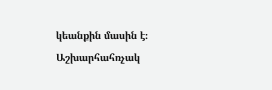կեանքին մասին է։ Աշխարհահռչակ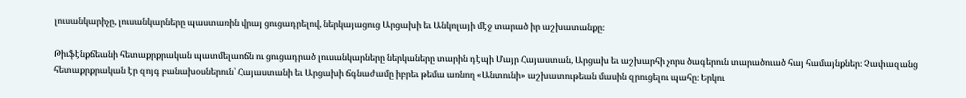լուսանկարիչը, լուսանկարները պաստառին վրայ ցուցադրելով, ներկայացուց Արցախի եւ Անկոլայի մէջ տարած իր աշխատանքը։

Թիւֆէնքճեանի հետաքրքրական պատմելաոճն ու ցուցադրած լուսանկարները ներկաները տարին դէպի Մայր Հայաստան, Արցախ եւ աշխարհի չորս ծագերուն տարածուած հայ համայնքներ։ Չափազանց հետաքրքրական էր զոյգ բանախօսներուն՝ Հայաստանի եւ Արցախի ճգնաժամը իբրեւ թեմա առնող «Անտունի» աշխատութեան մասին զրուցելու պահը։ Երկու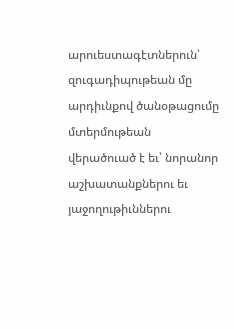արուեստագէտներուն՝ զուգադիպութեան մը արդիւնքով ծանօթացումը մտերմութեան վերածուած է եւ՝ նորանոր աշխատանքներու եւ յաջողութիւններու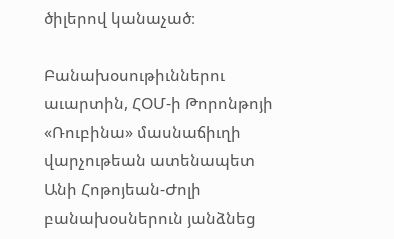ծիլերով կանաչած։

Բանախօսութիւններու աւարտին, ՀՕՄ-ի Թորոնթոյի «Ռուբինա» մասնաճիւղի վարչութեան ատենապետ Անի Հոթոյեան-Ժոլի բանախօսներուն յանձնեց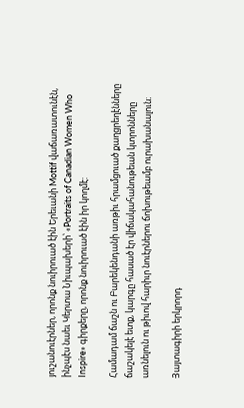յուշանուէրներ, որոնք նուիրուած էին Երեւանի Mottif վաճառատունէն, ինչպէս նաեւ Կերտա Նիւպախերի՝ «Portraits of Canadian Women Who Inspire» գիրքերը, որոնք նուիրուած էին իր կողմէ:

Համադամ ճաշն ու Բարեկենդանի առթիւ հրամցուած քաղցրեղէնները ճաշակելէ ետք, կարգը հասած էր վիճակահանութեան կտրոնները առնելուն ու թիւով հարիւր նուէրներու ճոխութեամբ ուրախանալուն։

Յայտագիրի երկրորդ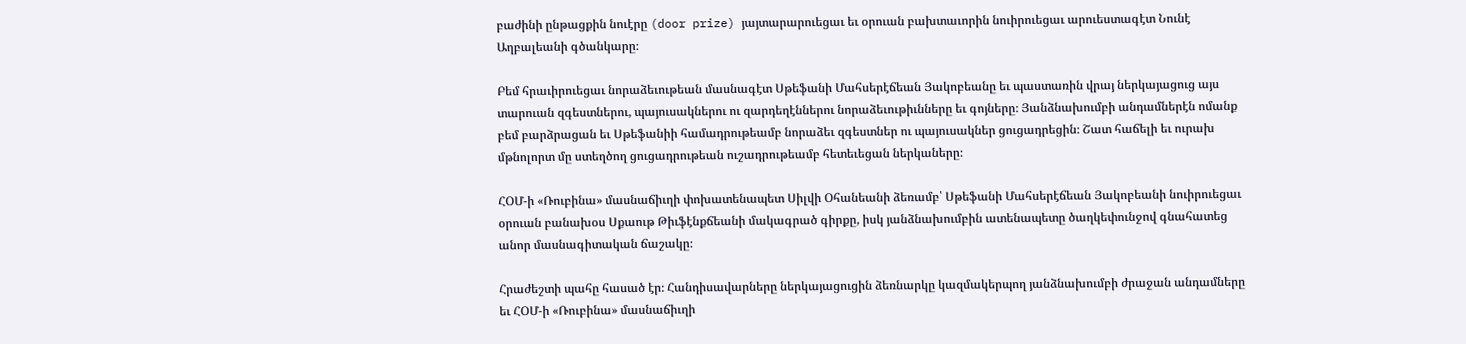բաժինի ընթացքին նուէրը (door prize) յայտարարուեցաւ եւ օրուան բախտաւորին նուիրուեցաւ արուեստագէտ Նունէ Աղբալեանի գծանկարը։

Բեմ հրաւիրուեցաւ նորաձեւութեան մասնագէտ Սթեֆանի Մահսերէճեան Յակոբեանը եւ պաստառին վրայ ներկայացուց այս տարուան զգեստներու, պայուսակներու ու զարդեղէններու նորաձեւութիւնները եւ գոյները։ Յանձնախումբի անդամներէն ոմանք բեմ բարձրացան եւ Սթեֆանիի համադրութեամբ նորաձեւ զգեստներ ու պայուսակներ ցուցադրեցին։ Շատ հաճելի եւ ուրախ մթնոլորտ մը ստեղծող ցուցադրութեան ուշադրութեամբ հետեւեցան ներկաները։

ՀՕՄ-ի «Ռուբինա» մասնաճիւղի փոխատենապետ Սիլվի Օհանեանի ձեռամբ՝ Սթեֆանի Մահսերէճեան Յակոբեանի նուիրուեցաւ օրուան բանախօս Սքաութ Թիւֆէնքճեանի մակագրած գիրքը, իսկ յանձնախումբին ատենապետը ծաղկեփունջով գնահատեց անոր մասնագիտական ճաշակը։

Հրաժեշտի պահը հասած էր։ Հանդիսավարները ներկայացուցին ձեռնարկը կազմակերպող յանձնախումբի ժրաջան անդամները եւ ՀՕՄ-ի «Ռուբինա» մասնաճիւղի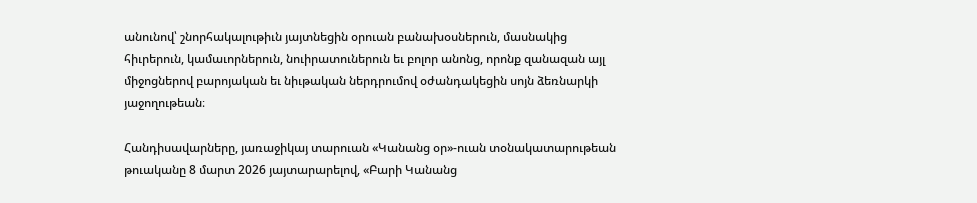անունով՝ շնորհակալութիւն յայտնեցին օրուան բանախօսներուն, մասնակից հիւրերուն, կամաւորներուն, նուիրատուներուն եւ բոլոր անոնց, որոնք զանազան այլ միջոցներով բարոյական եւ նիւթական ներդրումով օժանդակեցին սոյն ձեռնարկի յաջողութեան։

Հանդիսավարները, յառաջիկայ տարուան «Կանանց օր»-ուան տօնակատարութեան թուականը 8 մարտ 2026 յայտարարելով, «Բարի Կանանց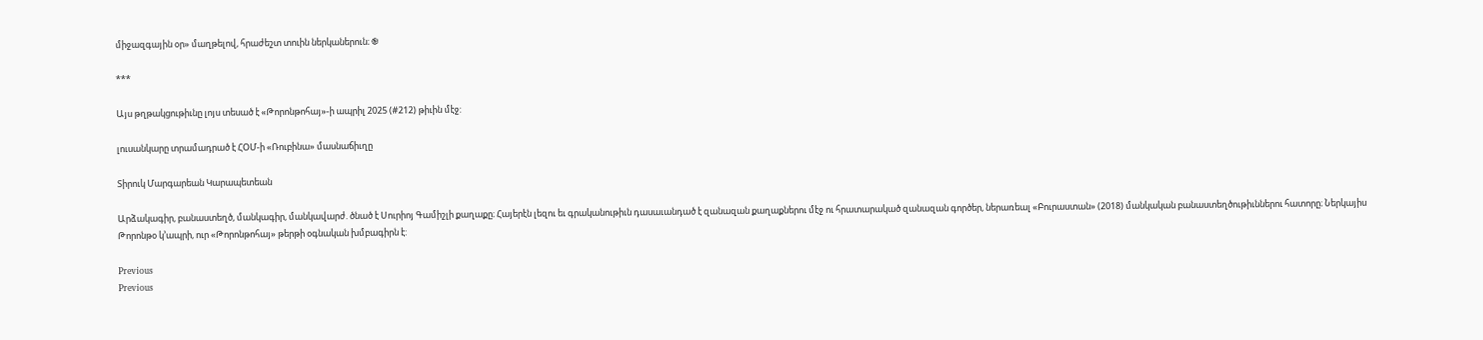միջազգային օր» մաղթելով, հրաժեշտ տուին ներկաներուն։ ֎

***

Այս թղթակցութիւնը լոյս տեսած է «Թորոնթոհայ»-ի ապրիլ 2025 (#212) թիւին մէջ:

լուսանկարը տրամադրած է ՀՕՄ-ի «Ռուբինա» մասնաճիւղը

Տիրուկ Մարգարեան Կարապետեան

Արձակագիր, բանաստեղծ, մանկագիր, մանկավարժ. ծնած է Սուրիոյ Գամիշլի քաղաքը։ Հայերէն լեզու եւ գրականութիւն դասաւանդած է զանազան քաղաքներու մէջ ու հրատարակած զանազան գործեր, ներառեալ «Բուրաստան» (2018) մանկական բանաստեղծութիւններու հատորը։ Ներկայիս Թորոնթօ կ՚ապրի, ուր «Թորոնթոհայ» թերթի օգնական խմբագիրն է:

Previous
Previous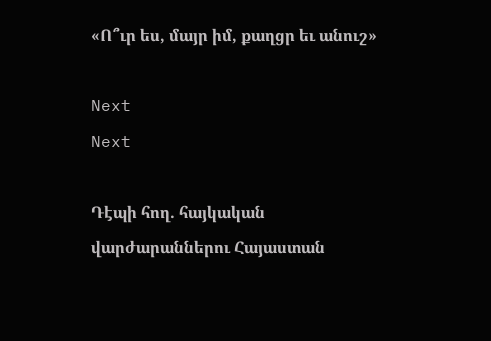«Ո՞ւր ես, մայր իմ, քաղցր եւ անուշ»

Next
Next

Դէպի հող. հայկական վարժարաններու Հայաստան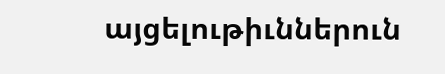այցելութիւններուն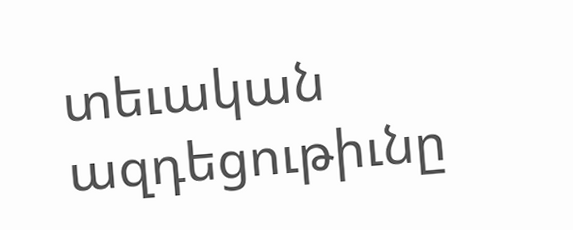տեւական ազդեցութիւնը